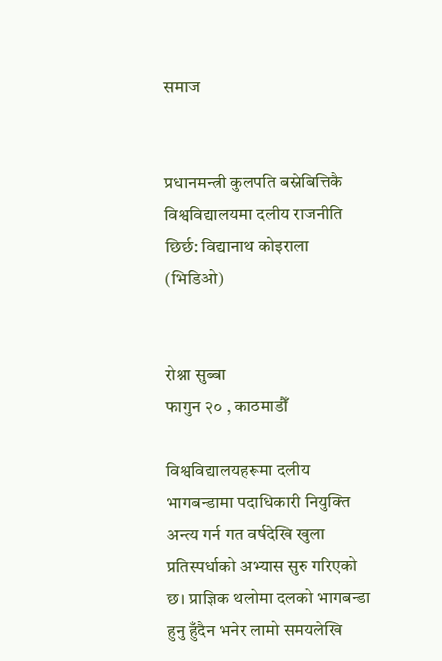समाज


प्रधानमन्त्री कुलपति बस्नेबित्तिकै विश्वविद्यालयमा दलीय राजनीति छिर्छ: विद्यानाथ कोइराला (भिडिओ)


रोश्ना सुब्बा
फागुन २० , काठमाडौँ

विश्वविद्यालयहरूमा दलीय भागबन्डामा पदाधिकारी नियुक्ति अन्त्य गर्न गत वर्षदेखि खुला प्रतिस्पर्धाको अभ्यास सुरु गरिएको छ। प्राज्ञिक थलोमा दलको भागबन्डा हुनु हुँदैन भनेर लामो समयलेखि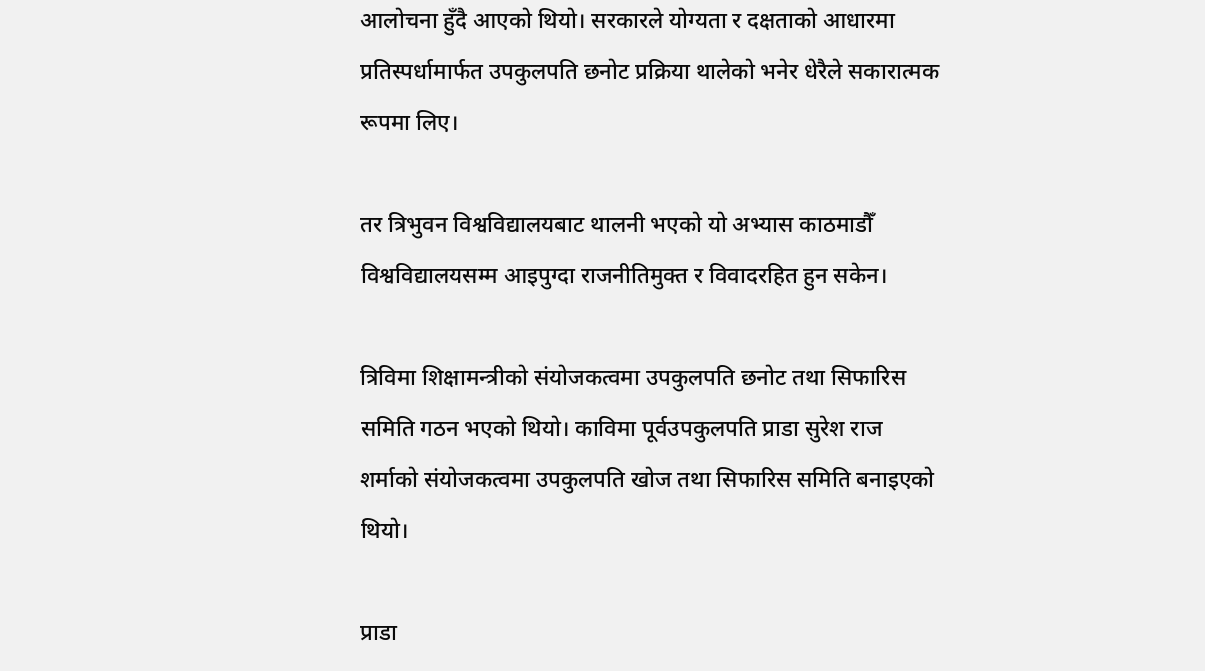आलोचना हुँदै आएको थियो। सरकारले योग्यता र दक्षताको आधारमा प्रतिस्पर्धामार्फत उपकुलपति छनोट प्रक्रिया थालेको भनेर धेरैले सकारात्मक रूपमा लिए।

तर त्रिभुवन विश्वविद्यालयबाट थालनी भएको यो अभ्यास काठमाडौँ विश्वविद्यालयसम्म आइपुग्दा राजनीतिमुक्त र विवादरहित हुन सकेन।

त्रिविमा शिक्षामन्त्रीको संयोजकत्वमा उपकुलपति छनोट तथा सिफारिस समिति गठन भएको थियो। काविमा पूर्वउपकुलपति प्राडा सुरेश राज शर्माको संयोजकत्वमा उपकुलपति खोज तथा सिफारिस समिति बनाइएको थियो।

प्राडा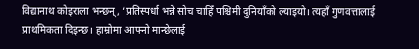विद्यानाथ कोइराला भन्छन्, ‘प्रतिस्पर्धा भन्ने सोच चाहिँ पश्चिमी दुनियाँको ल्याइयो। त्यहाँ गुणवत्तालाई प्राथमिकता दिइन्छ। हाम्रोमा आफ्नो मान्छेलाई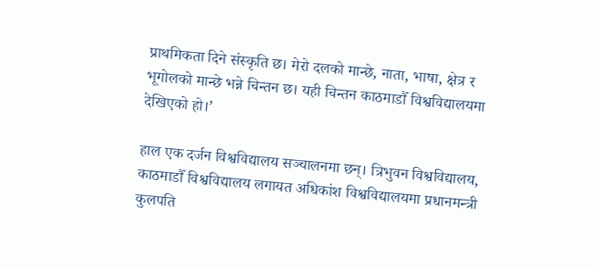प्राथमिकता दिने संस्कृति छ। मेरो दलको मान्छे, नाता, भाषा, क्षेत्र र भूगोलको मान्छे भन्ने चिन्तन छ। यही चिन्तन काठमाडौँ विश्वविद्यालयमा देखिएको हो।’

हाल एक दर्जन विश्वविद्यालय सञ्चालनमा छन्। त्रिभुवन विश्वविद्यालय, काठमाडौँ विश्वविद्यालय लगायत अधिकांश विश्वविद्यालयमा प्रधानमन्त्री कुलपति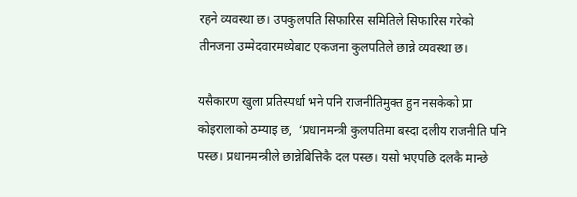रहने व्यवस्था छ। उपकुलपति सिफारिस समितिले सिफारिस गरेको तीनजना उम्मेदवारमध्येबाट एकजना कुलपतिले छान्ने व्यवस्था छ।

यसैकारण खुला प्रतिस्पर्धा भने पनि राजनीतिमुक्त हुन नसकेको प्रा कोइरालाको ठम्याइ छ,  ‘प्रधानमन्त्री कुलपतिमा बस्दा दलीय राजनीति पनि पस्छ। प्रधानमन्त्रीले छान्नेबित्तिकै दल पस्छ। यसो भएपछि दलकै मान्छे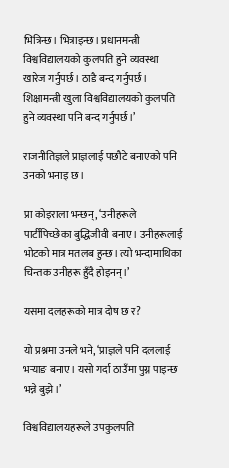भित्रिन्छ। भित्राइन्छ। प्रधानमन्त्री विश्वविद्यालयको कुलपति हुने व्यवस्था खारेज गर्नुपर्छ। ठाडै बन्द गर्नुपर्छ। शिक्षामन्त्री खुला विश्वविद्यालयको कुलपति हुने व्यवस्था पनि बन्द गर्नुपर्छ।’

राजनीतिज्ञले प्राज्ञलाई पछौटे बनाएको पनि उनको भनाइ छ।

प्रा कोइराला भन्छन्, ‘उनीहरूले पार्टीपिच्छेका बुद्धिजीवी बनाए। उनीहरूलाई भोटको मात्र मतलब हुन्छ। त्यो भन्दामाथिका चिन्तक उनीहरू हुँदै होइनन्।’

यसमा दलहरूको मात्र दोष छ र?

यो प्रश्नमा उनले भने, ‘प्राज्ञले पनि दललाई भर्‍याङ बनाए। यसो गर्दा ठाउँमा पुग्न पाइन्छ भन्ने बुझे।’

विश्वविद्यालयहरूले उपकुलपति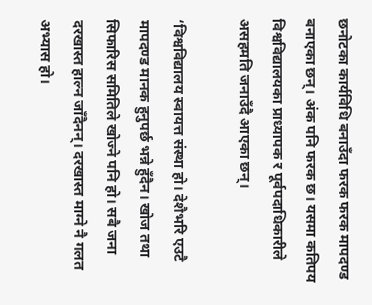छनोटका कार्यविधि बनाउँदा फरक फरक मापदण्ड बनाएका छन्। अंक पनि फरक छ। यसमा कतिपय विश्वविद्यालयका प्राध्यापक र पूर्वपदाधिकारीले असहमति जनाउँदै आएका छन्।

‘विश्वविद्यालय स्वायत्त संस्था हो। देशैभरि एउटै मापदण्ड मानक हुनुपर्छ भन्ने हुँदैन। खोज तथा सिफारिस समितिले खोज्ने पनि हो। सबै जना दरखास्त हाल्न जाँदैनन्। दरखास्त माग्ने नै गलत अभ्यास हो।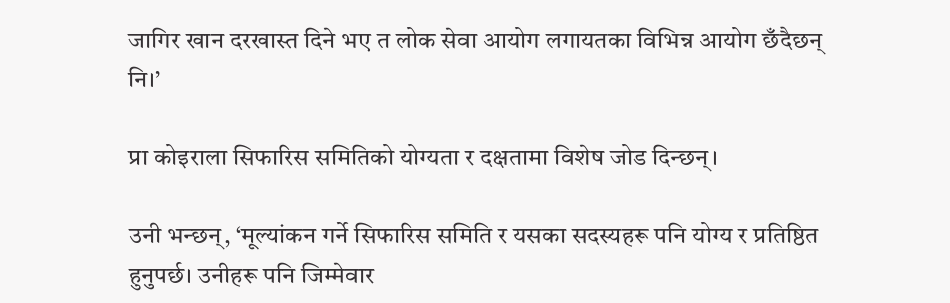जागिर खान दरखास्त दिने भए त लोक सेवा आयोग लगायतका विभिन्न आयोग छँदैछन् नि।’

प्रा कोइराला सिफारिस समितिको योग्यता र दक्षतामा विशेष जोड दिन्छन्।

उनी भन्छन्, ‘मूल्यांकन गर्ने सिफारिस समिति र यसका सदस्यहरू पनि योग्य र प्रतिष्ठित हुनुपर्छ। उनीहरू पनि जिम्मेवार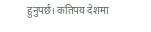हुनुपर्छ। कतिपय देशमा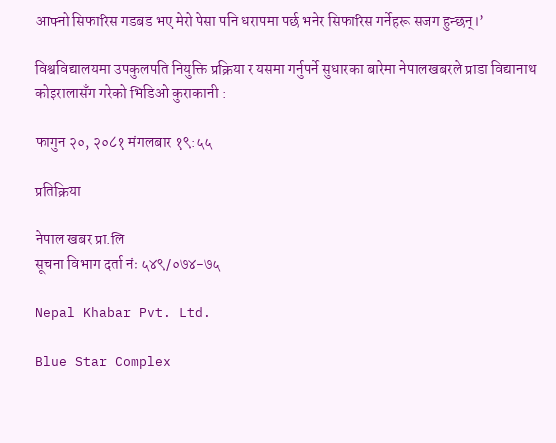आफ्नो सिफारिस गडबड भए मेरो पेसा पनि धरापमा पर्छ भनेर सिफारिस गर्नेहरू सजग हुन्छन्।’

विश्वविद्यालयमा उपकुलपति नियुक्ति प्रक्रिया र यसमा गर्नुपर्ने सुधारका बारेमा नेपालखबरले प्राडा विद्यानाथ कोइरालासँग गरेको भिडिओ कुराकानी :

फागुन २०, २०८१ मंगलबार १९:५५

प्रतिक्रिया

नेपाल खबर प्रा.लि
सूचना विभाग दर्ता नंः ५४९/०७४-७५

Nepal Khabar Pvt. Ltd.

Blue Star Complex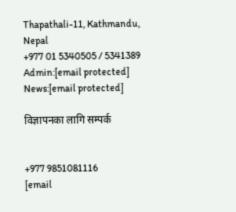Thapathali-11, Kathmandu, Nepal
+977 01 5340505 / 5341389
Admin:[email protected]
News:[email protected]

विज्ञापनका लागि सम्पर्क


+977 9851081116
[email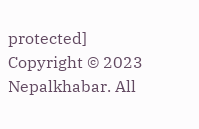protected]
Copyright © 2023 Nepalkhabar. All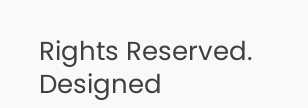Rights Reserved. Designed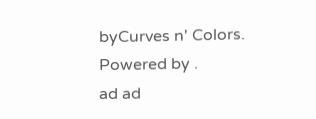byCurves n' Colors. Powered by .
ad ad